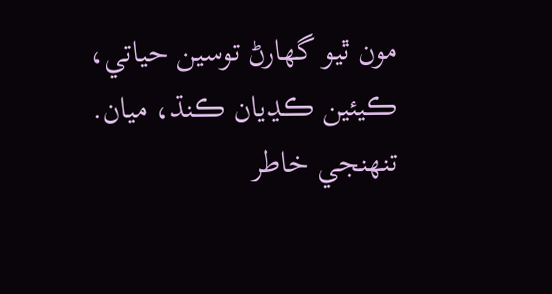مون ٿيو گهارڻ توسين حياتي،
ڪيئين ڪڍيان ڪنڌ، ميان.
تنهنجي خاطر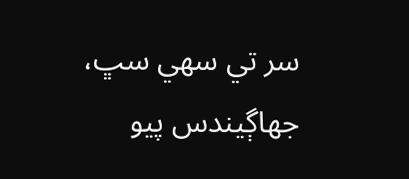سر تي سهي سڀ،
جهاڳيندس پيو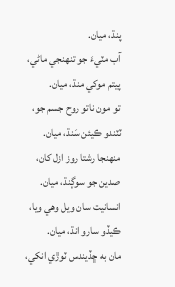پنڌ، ميان.
آب مٽيءَ جو تنهنجي ماڻي،
پيتم موکي منڌ، ميان.
تو مون ناتو روح جسم جو،
ٽٽندو ڪيئن سَنڌ، ميان.
منهنجا رشتا روز ازل کان،
صدين جو سوڳنڌ، ميان.
انسانيت سان ويل وهي ويا،
ڪيڏو سارو انڌ، ميان.
مان به ڇڏيندس ٽوڙي انکي،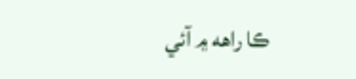ڪا راهه ۾ آئي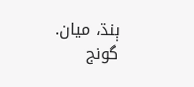ٻنڌ، ميان.
گونج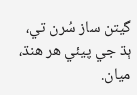گيتن ساز سُرن تي،
ٻڌ جي پيئي هر هنڌ، ميان.